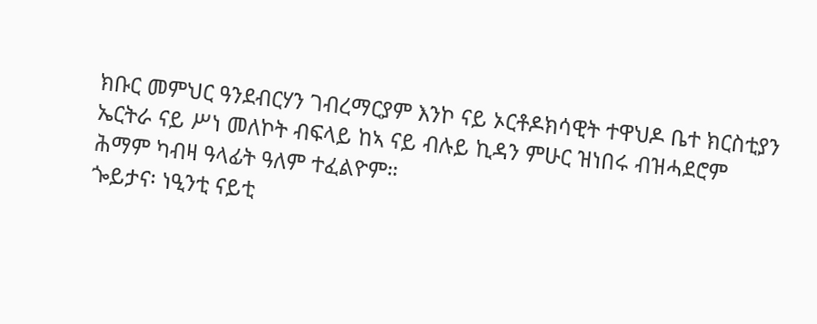ክቡር መምህር ዓንደብርሃን ገብረማርያም እንኮ ናይ ኦርቶዶክሳዊት ተዋህዶ ቤተ ክርስቲያን ኤርትራ ናይ ሥነ መለኮት ብፍላይ ከኣ ናይ ብሉይ ኪዳን ምሁር ዝነበሩ ብዝሓደሮም ሕማም ካብዛ ዓላፊት ዓለም ተፈልዮም።
ጐይታና፡ ነዒንቲ ናይቲ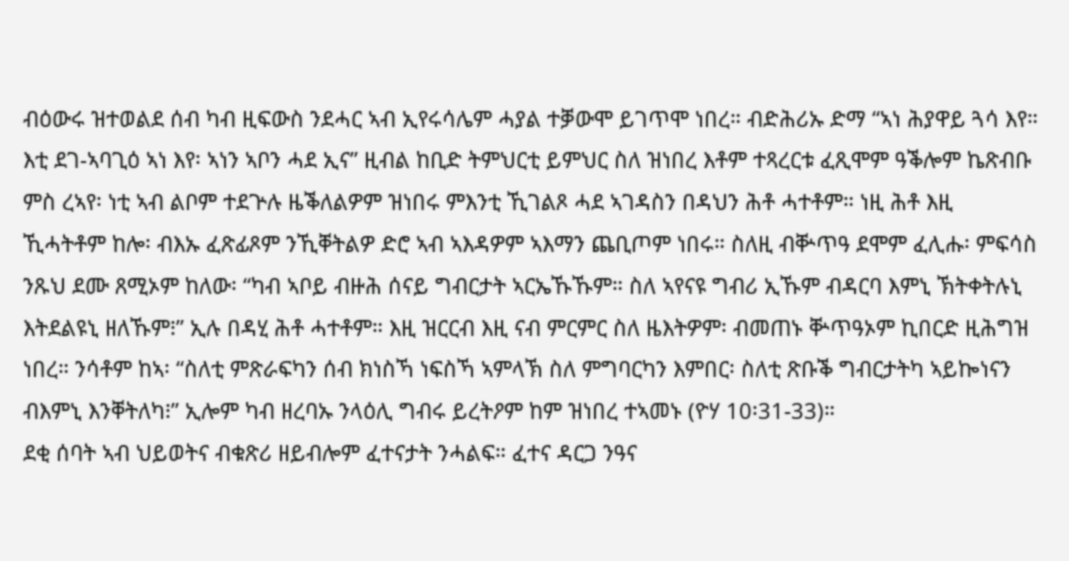ብዕውሩ ዝተወልደ ሰብ ካብ ዚፍውስ ንደሓር ኣብ ኢየሩሳሌም ሓያል ተቓውሞ ይገጥሞ ነበረ። ብድሕሪኡ ድማ “ኣነ ሕያዋይ ጓሳ እየ። እቲ ደገ-ኣባጊዕ ኣነ እየ፡ ኣነን ኣቦን ሓደ ኢና” ዚብል ከቢድ ትምህርቲ ይምህር ስለ ዝነበረ እቶም ተጻረርቱ ፈጺሞም ዓቕሎም ኬጽብቡ ምስ ረኣየ፡ ነቲ ኣብ ልቦም ተደጕሉ ዜቕለልዎም ዝነበሩ ምእንቲ ኺገልጾ ሓደ ኣገዳስን በዳህን ሕቶ ሓተቶም። ነዚ ሕቶ እዚ ኺሓትቶም ከሎ፡ ብእኡ ፈጽፊጾም ንኺቐትልዎ ድሮ ኣብ ኣእዳዎም ኣእማን ጨቢጦም ነበሩ። ስለዚ ብቝጥዓ ደሞም ፈሊሑ፡ ምፍሳስ ንጹህ ደሙ ጸሚኦም ከለው፡ “ካብ ኣቦይ ብዙሕ ሰናይ ግብርታት ኣርኤኹኹም። ስለ ኣየናዩ ግብሪ ኢኹም ብዳርባ እምኒ ኽትቀትሉኒ እትደልዩኒ ዘለኹም፧” ኢሉ በዳሂ ሕቶ ሓተቶም። እዚ ዝርርብ እዚ ናብ ምርምር ስለ ዜእትዎም፡ ብመጠኑ ቝጥዓኦም ኪበርድ ዚሕግዝ ነበረ። ንሳቶም ከኣ፡ “ስለቲ ምጽራፍካን ሰብ ክነስኻ ነፍስኻ ኣምላኽ ስለ ምግባርካን እምበር፡ ስለቲ ጽቡቕ ግብርታትካ ኣይኰነናን ብእምኒ እንቐትለካ፧” ኢሎም ካብ ዘረባኡ ንላዕሊ ግብሩ ይረትዖም ከም ዝነበረ ተኣመኑ (ዮሃ 10፡31-33)።
ደቂ ሰባት ኣብ ህይወትና ብቁጽሪ ዘይብሎም ፈተናታት ንሓልፍ። ፈተና ዳርጋ ንዓና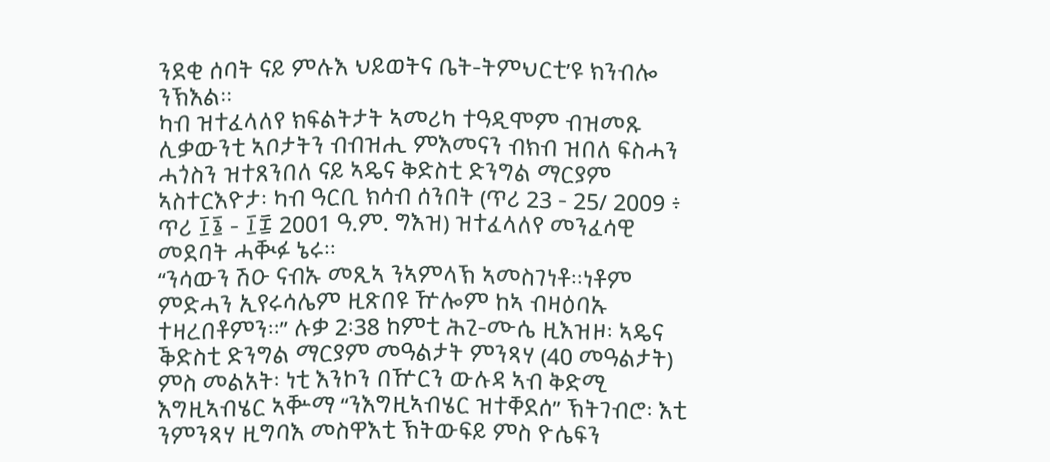ንደቂ ሰባት ናይ ምሉእ ህይወትና ቤት-ትምህርቲ’ዩ ክንብሎ ንኽእል።
ካብ ዝተፈላለየ ክፍልትታት ኣመሪካ ተዓዲሞም ብዝመጹ ሊቃውንቲ ኣቦታትን ብብዝሒ ምእመናን ብክብ ዝበለ ፍስሓን ሓጎስን ዝተጸንበለ ናይ ኣዴና ቅድስቲ ድንግል ማርያም ኣስተርእዮታ፡ ካብ ዓርቢ ክሳብ ሰንበት (ጥሪ 23 - 25/ 2009 ፥ ጥሪ ፲፮ - ፲፰ 2001 ዓ.ም. ግእዝ) ዝተፈላለየ መንፈሳዊ መደባት ሓቚፉ ኔሩ።
“ንሳውን ሽዑ ናብኡ መጺኣ ንኣምላኽ ኣመስገነቶ።ነቶም ምድሓን ኢየሩሳሌም ዚጽበዩ ዅሎም ከኣ ብዛዕባኡ ተዛረበቶምን።” ሉቃ 2፡38 ከምቲ ሕጊ-ሙሴ ዚእዝዞ፡ ኣዴና ቕድስቲ ድንግል ማርያም መዓልታት ምንጻሃ (40 መዓልታት) ምስ መልአት፡ ነቲ እንኮን በዅርን ውሉዳ ኣብ ቅድሚ እግዚኣብሄር ኣቝማ “ንእግዚኣብሄር ዝተቐደሰ” ኽትገብሮ፡ እቲ ንምንጻሃ ዚግባእ መስዋእቲ ኽትውፍይ ምስ ዮሴፍን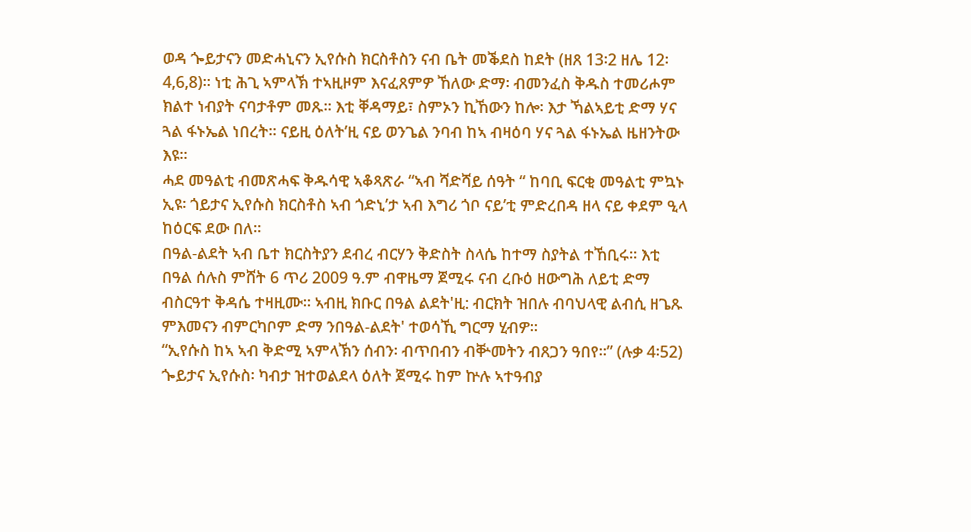ወዳ ጐይታናን መድሓኒናን ኢየሱስ ክርስቶስን ናብ ቤት መቕደስ ከደት (ዘጸ 13፡2 ዘሌ 12፡4,6,8)። ነቲ ሕጊ ኣምላኽ ተኣዚዞም እናፈጸምዎ ኸለው ድማ፡ ብመንፈስ ቅዱስ ተመሪሖም ክልተ ነብያት ናባታቶም መጹ። እቲ ቐዳማይ፣ ስምኦን ኪኸውን ከሎ፡ እታ ኻልኣይቲ ድማ ሃና ጓል ፋኑኤል ነበረት። ናይዚ ዕለት’ዚ ናይ ወንጌል ንባብ ከኣ ብዛዕባ ሃና ጓል ፋኑኤል ዜዘንትው እዩ።
ሓደ መዓልቲ ብመጽሓፍ ቅዱሳዊ ኣቆጻጽራ “ኣብ ሻድሻይ ሰዓት “ ከባቢ ፍርቂ መዓልቲ ምኳኑ ኢዩ፡ ጎይታና ኢየሱስ ክርስቶስ ኣብ ጎድኒ’ታ ኣብ እግሪ ጎቦ ናይ’ቲ ምድረበዳ ዘላ ናይ ቀደም ዒላ ከዕርፍ ደው በለ።
በዓል-ልደት ኣብ ቤተ ክርስትያን ደብረ ብርሃን ቅድስት ስላሴ ከተማ ስያትል ተኸቢሩ። እቲ በዓል ሰሉስ ምሸት 6 ጥሪ 2009 ዓ.ም ብዋዜማ ጀሚሩ ናብ ረቡዕ ዘውግሕ ለይቲ ድማ ብስርዓተ ቅዳሴ ተዛዚሙ። ኣብዚ ክቡር በዓል ልደት'ዚ: ብርክት ዝበሉ ብባህላዊ ልብሲ ዘጌጹ ምእመናን ብምርካቦም ድማ ንበዓል-ልደት' ተወሳኺ ግርማ ሂብዎ።
“ኢየሱስ ከኣ ኣብ ቅድሚ ኣምላኽን ሰብን፡ ብጥበብን ብቝመትን ብጸጋን ዓበየ።” (ሉቃ 4፡52)
ጐይታና ኢየሱስ፡ ካብታ ዝተወልደላ ዕለት ጀሚሩ ከም ኵሉ ኣተዓብያ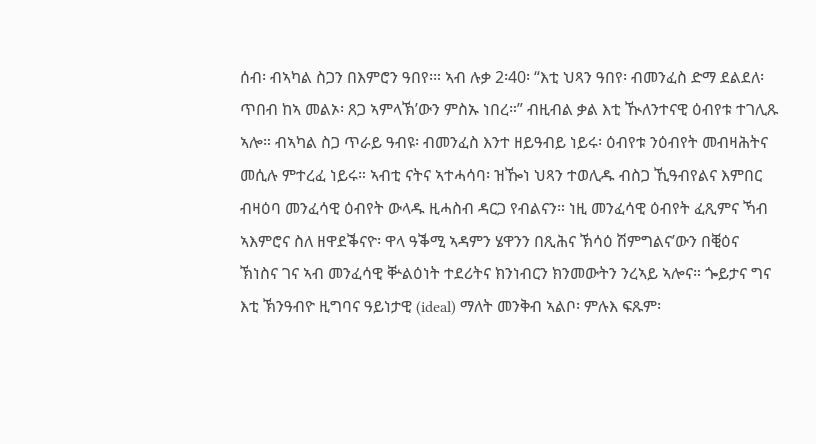ሰብ፡ ብኣካል ስጋን በእምሮን ዓበየ፡። ኣብ ሉቃ 2፡40፡ “እቲ ህጻን ዓበየ፡ ብመንፈስ ድማ ደልደለ፡ ጥበብ ከኣ መልኦ፡ ጸጋ ኣምላኽ’ውን ምስኡ ነበረ።” ብዚብል ቃል እቲ ዂለንተናዊ ዕብየቱ ተገሊጹ ኣሎ። ብኣካል ስጋ ጥራይ ዓብዩ፡ ብመንፈስ እንተ ዘይዓብይ ነይሩ፡ ዕብየቱ ንዕብየት መብዛሕትና መሲሉ ምተረፈ ነይሩ። ኣብቲ ናትና ኣተሓሳባ፡ ዝዀነ ህጻን ተወሊዱ ብስጋ ኺዓብየልና እምበር ብዛዕባ መንፈሳዊ ዕብየት ውላዱ ዚሓስብ ዳርጋ የብልናን። ነዚ መንፈሳዊ ዕብየት ፈጺምና ኻብ ኣእምሮና ስለ ዘዋደቕናዮ፡ ዋላ ዓቕሚ ኣዳምን ሄዋንን በጺሕና ኽሳዕ ሽምግልና’ውን በቒዕና ኽነስና ገና ኣብ መንፈሳዊ ቝልዕነት ተደሪትና ክንነብርን ክንመውትን ንረኣይ ኣሎና። ጐይታና ግና እቲ ኽንዓብዮ ዚግባና ዓይነታዊ (ideal) ማለት መንቅብ ኣልቦ፡ ምሉእ ፍጹም፡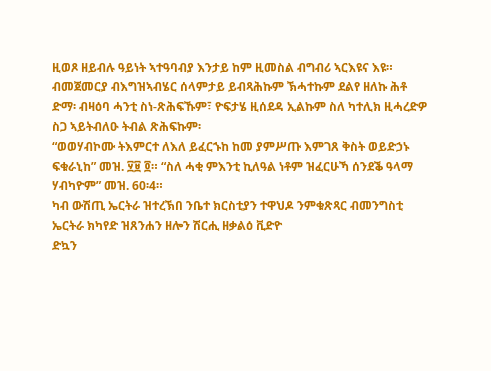ዚወጾ ዘይብሉ ዓይነት ኣተዓባብያ እንታይ ከም ዚመስል ብግብሪ ኣርእዩና እዩ።
ብመጀመርያ ብእግዝኣብሄር ሰላምታይ ይብጻሕኩም ኽሓተኩም ደልየ ዘለኩ ሕቶ ድማ፡ ብዛዕባ ሓንቲ ስነ-ጽሕፍኹም፣ ዮፍታሄ ዚሰደዳ ኢልኩም ስለ ካተሊክ ዚሓረድዎ ስጋ ኣይትብለዑ ትብል ጽሕፍኩም፡
“ወወሃብኮሙ ትእምርተ ለእለ ይፈርኁከ ከመ ያምሥጡ እምገጸ ቅስት ወይድኃኑ ፍቁራኒከ” መዝ. ፶፱ ፬። “ስለ ሓቂ ምእንቲ ኪለዓል ነቶም ዝፈርሁኻ ሰንደቕ ዓላማ ሃብካዮም” መዝ. 60፡4።
ካብ ውሽጢ ኤርትራ ዝተረኽበ ንቤተ ክርስቲያን ተዋህዶ ንምቁጽጻር ብመንግስቲ ኤርትራ ክካየድ ዝጸንሐን ዘሎን ሽርሒ ዘቃልዕ ቪድዮ
ድኳን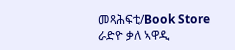መጻሕፍቲ/Book Store
ራድዮ ቃለ ኣዋዲ